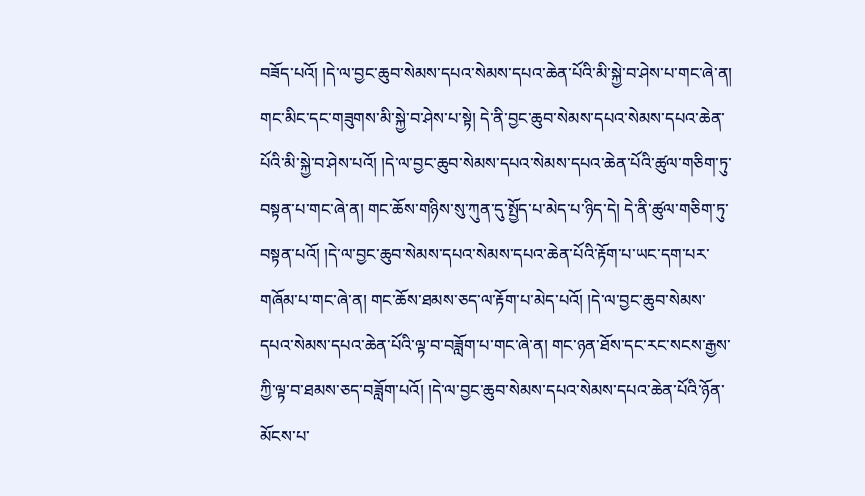བཟོད་པའོ། །དེ་ལ་བྱང་ཆུབ་སེམས་དཔའ་སེམས་དཔའ་ཆེན་པོའི་མི་སྐྱེ་བ་ཤེས་པ་གང་ཞེ་ན། གང་མིང་དང་གཟུགས་མི་སྐྱེ་བ་ཤེས་པ་སྟེ། དེ་ནི་བྱང་ཆུབ་སེམས་དཔའ་སེམས་དཔའ་ཆེན་པོའི་མི་སྐྱེ་བ་ཤེས་པའོ། །དེ་ལ་བྱང་ཆུབ་སེམས་དཔའ་སེམས་དཔའ་ཆེན་པོའི་ཚུལ་གཅིག་ཏུ་བསྟན་པ་གང་ཞེ་ན། གང་ཆོས་གཉིས་སུ་ཀུན་དུ་སྤྱོད་པ་མེད་པ་ཉིད་དེ། དེ་ནི་ཚུལ་གཅིག་ཏུ་བསྟན་པའོ། །དེ་ལ་བྱང་ཆུབ་སེམས་དཔའ་སེམས་དཔའ་ཆེན་པོའི་རྟོག་པ་ཡང་དག་པར་གཞོམ་པ་གང་ཞེ་ན། གང་ཆོས་ཐམས་ཅད་ལ་རྟོག་པ་མེད་པའོ། །དེ་ལ་བྱང་ཆུབ་སེམས་དཔའ་སེམས་དཔའ་ཆེན་པོའི་ལྟ་བ་བཟློག་པ་གང་ཞེ་ན། གང་ཉན་ཐོས་དང་རང་སངས་རྒྱས་ཀྱི་ལྟ་བ་ཐམས་ཅད་བཟློག་པའོ། །དེ་ལ་བྱང་ཆུབ་སེམས་དཔའ་སེམས་དཔའ་ཆེན་པོའི་ཉོན་མོངས་པ་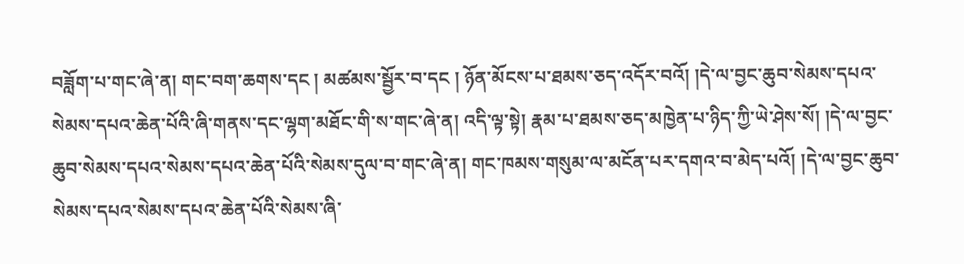བཟློག་པ་གང་ཞེ་ན། གང་བག་ཆགས་དང ། མཚམས་སྦྱོར་བ་དང ། ཉོན་མོངས་པ་ཐམས་ཅད་འདོར་བའོ། །དེ་ལ་བྱང་ཆུབ་སེམས་དཔའ་སེམས་དཔའ་ཆེན་པོའི་ཞི་གནས་དང་ལྷག་མཐོང་གི་ས་གང་ཞེ་ན། འདི་ལྟ་སྟེ། རྣམ་པ་ཐམས་ཅད་མཁྱེན་པ་ཉིད་ཀྱི་ཡེ་ཤེས་སོ། །དེ་ལ་བྱང་ཆུབ་སེམས་དཔའ་སེམས་དཔའ་ཆེན་པོའི་སེམས་དུལ་བ་གང་ཞེ་ན། གང་ཁམས་གསུམ་ལ་མངོན་པར་དགའ་བ་མེད་པའོ། །དེ་ལ་བྱང་ཆུབ་སེམས་དཔའ་སེམས་དཔའ་ཆེན་པོའི་སེམས་ཞི་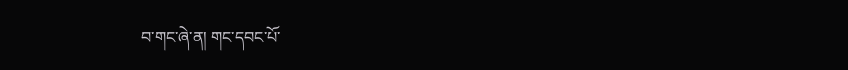བ་གང་ཞེ་ན། གང་དབང་པོ་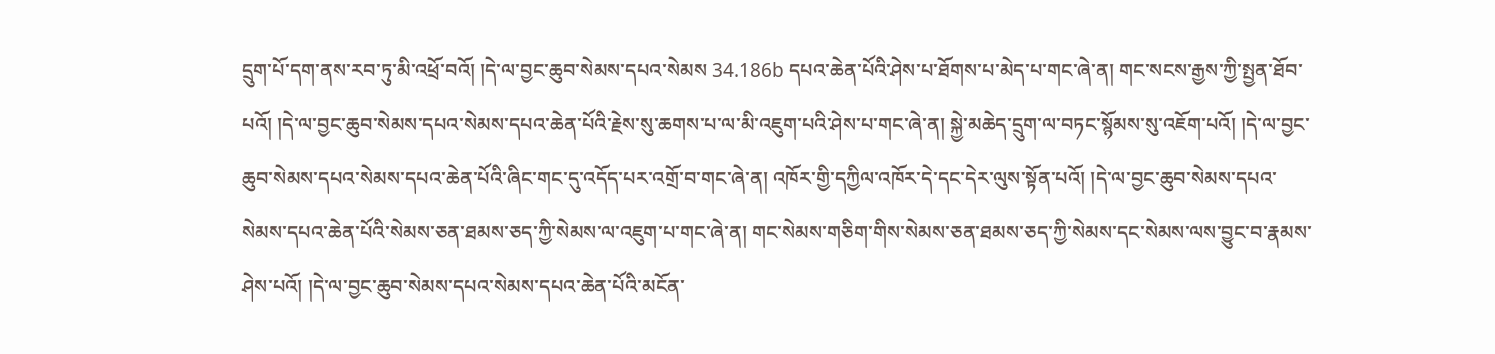དྲུག་པོ་དག་ནས་རབ་ཏུ་མི་འཕྲོ་བའོ། །དེ་ལ་བྱང་ཆུབ་སེམས་དཔའ་སེམས 34.186b དཔའ་ཆེན་པོའི་ཤེས་པ་ཐོགས་པ་མེད་པ་གང་ཞེ་ན། གང་སངས་རྒྱས་ཀྱི་སྤྱན་ཐོབ་པའོ། །དེ་ལ་བྱང་ཆུབ་སེམས་དཔའ་སེམས་དཔའ་ཆེན་པོའི་རྗེས་སུ་ཆགས་པ་ལ་མི་འཇུག་པའི་ཤེས་པ་གང་ཞེ་ན། སྐྱེ་མཆེད་དྲུག་ལ་བཏང་སྙོམས་སུ་འཇོག་པའོ། །དེ་ལ་བྱང་ཆུབ་སེམས་དཔའ་སེམས་དཔའ་ཆེན་པོའི་ཞིང་གང་དུ་འདོད་པར་འགྲོ་བ་གང་ཞེ་ན། འཁོར་གྱི་དཀྱིལ་འཁོར་དེ་དང་དེར་ལུས་སྟོན་པའོ། །དེ་ལ་བྱང་ཆུབ་སེམས་དཔའ་སེམས་དཔའ་ཆེན་པོའི་སེམས་ཅན་ཐམས་ཅད་ཀྱི་སེམས་ལ་འཇུག་པ་གང་ཞེ་ན། གང་སེམས་གཅིག་གིས་སེམས་ཅན་ཐམས་ཅད་ཀྱི་སེམས་དང་སེམས་ལས་བྱུང་བ་རྣམས་ཤེས་པའོ། །དེ་ལ་བྱང་ཆུབ་སེམས་དཔའ་སེམས་དཔའ་ཆེན་པོའི་མངོན་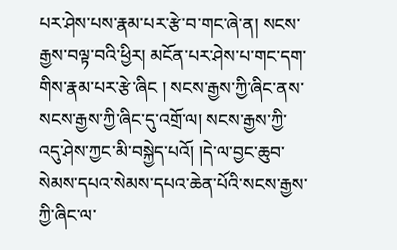པར་ཤེས་པས་རྣམ་པར་རྩེ་བ་གང་ཞེ་ན། སངས་རྒྱས་བལྟ་བའི་ཕྱིར། མངོན་པར་ཤེས་པ་གང་དག་གིས་རྣམ་པར་རྩེ་ཞིང ། སངས་རྒྱས་ཀྱི་ཞིང་ནས་སངས་རྒྱས་ཀྱི་ཞིང་དུ་འགྲོ་ལ། སངས་རྒྱས་ཀྱི་འདུ་ཤེས་ཀྱང་མི་བསྐྱེད་པའོ། །དེ་ལ་བྱང་ཆུབ་སེམས་དཔའ་སེམས་དཔའ་ཆེན་པོའི་སངས་རྒྱས་ཀྱི་ཞིང་ལ་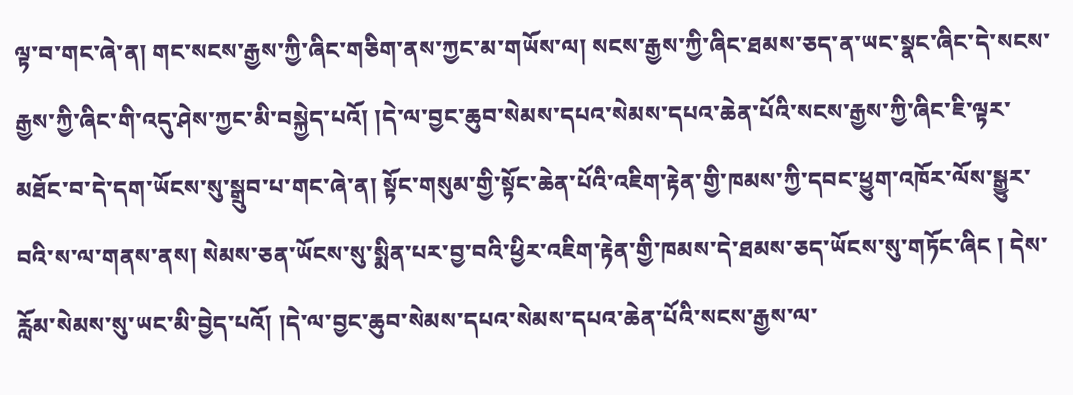ལྟ་བ་གང་ཞེ་ན། གང་སངས་རྒྱས་ཀྱི་ཞིང་གཅིག་ནས་ཀྱང་མ་གཡོས་ལ། སངས་རྒྱས་ཀྱི་ཞིང་ཐམས་ཅད་ན་ཡང་སྣང་ཞིང་དེ་སངས་རྒྱས་ཀྱི་ཞིང་གི་འདུ་ཤེས་ཀྱང་མི་བསྐྱེད་པའོ། །དེ་ལ་བྱང་ཆུབ་སེམས་དཔའ་སེམས་དཔའ་ཆེན་པོའི་སངས་རྒྱས་ཀྱི་ཞིང་ཇི་ལྟར་མཐོང་བ་དེ་དག་ཡོངས་སུ་སྒྲུབ་པ་གང་ཞེ་ན། སྟོང་གསུམ་གྱི་སྟོང་ཆེན་པོའི་འཇིག་རྟེན་གྱི་ཁམས་ཀྱི་དབང་ཕྱུག་འཁོར་ལོས་སྒྱུར་བའི་ས་ལ་གནས་ནས། སེམས་ཅན་ཡོངས་སུ་སྨིན་པར་བྱ་བའི་ཕྱིར་འཇིག་རྟེན་གྱི་ཁམས་དེ་ཐམས་ཅད་ཡོངས་སུ་གཏོང་ཞིང ། དེས་རློམ་སེམས་སུ་ཡང་མི་བྱེད་པའོ། །དེ་ལ་བྱང་ཆུབ་སེམས་དཔའ་སེམས་དཔའ་ཆེན་པོའི་སངས་རྒྱས་ལ་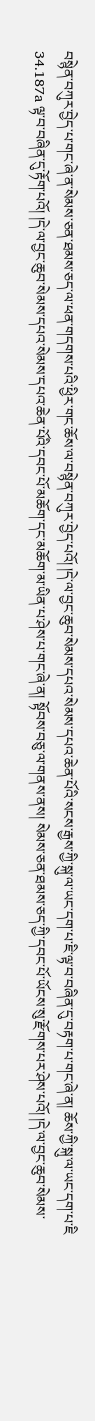བསྙེན་བཀུར་བྱེད་པ་གང་ཞེ་ན་སེམས་ཅན་ཐམས་ཅད་ལ་ཕན་གདགས་པའི་ཕྱིར་གང་ཆོས་ལ་བསྙེན་བཀུར་བྱེད་པའོ། །དེ་ལ་བྱང་ཆུབ་སེམས་དཔའ་སེམས་དཔའ་ཆེན་པོའི་སངས་རྒྱས་ཀྱི་སྐུ་ལ་ཡང་དག་པ་ཇི་ལྟ་བ་བཞིན་དུ་བརྟག་པ་གང་ཞེ་ན། ཆོས་ཀྱི་སྐུ་ལ་ཡང་དག་པ་ཇི 34.187a ལྟ་བ་བཞིན་དུ་རྟོག་པའོ། །དེ་ལ་བྱང་ཆུབ་སེམས་དཔའ་སེམས་དཔའ་ཆེན་པོའི་དབང་པོ་མཆོག་དང་མཆོག་མ་ཡིན་པ་ཤེས་པ་གང་ཞེ་ན། སྟོབས་བཅུ་ལ་གནས་ནས། སེམས་ཅན་ཐམས་ཅད་ཀྱི་དབང་པོ་ཡོངས་སུ་རྫོགས་པར་ཤེས་པའོ། །དེ་ལ་བྱང་ཆུབ་སེམས་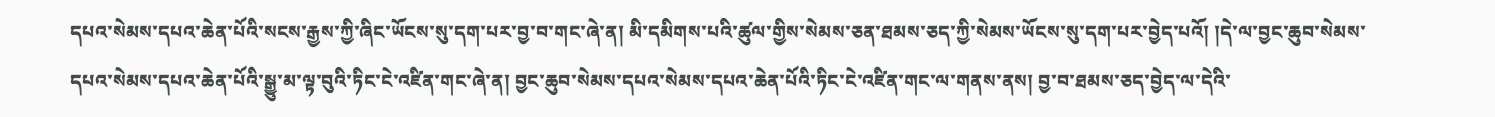དཔའ་སེམས་དཔའ་ཆེན་པོའི་སངས་རྒྱས་ཀྱི་ཞིང་ཡོངས་སུ་དག་པར་བྱ་བ་གང་ཞེ་ན། མི་དམིགས་པའི་ཚུལ་གྱིས་སེམས་ཅན་ཐམས་ཅད་ཀྱི་སེམས་ཡོངས་སུ་དག་པར་བྱེད་པའོ། །དེ་ལ་བྱང་ཆུབ་སེམས་དཔའ་སེམས་དཔའ་ཆེན་པོའི་སྒྱུ་མ་ལྟ་བུའི་ཏིང་ངེ་འཛིན་གང་ཞེ་ན། བྱང་ཆུབ་སེམས་དཔའ་སེམས་དཔའ་ཆེན་པོའི་ཏིང་ངེ་འཛིན་གང་ལ་གནས་ནས། བྱ་བ་ཐམས་ཅད་བྱེད་ལ་དེའི་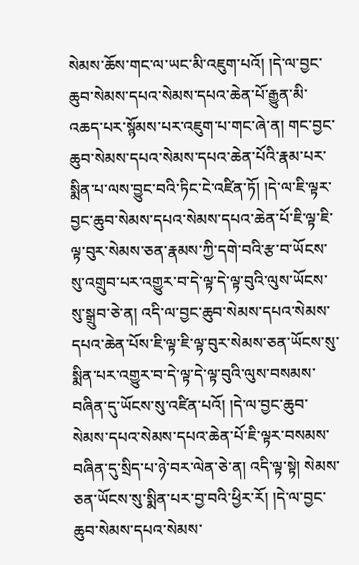སེམས་ཆོས་གང་ལ་ཡང་མི་འཇུག་པའོ། །དེ་ལ་བྱང་ཆུབ་སེམས་དཔའ་སེམས་དཔའ་ཆེན་པོ་རྒྱུན་མི་འཆད་པར་སྙོམས་པར་འཇུག་པ་གང་ཞེ་ན། གང་བྱང་ཆུབ་སེམས་དཔའ་སེམས་དཔའ་ཆེན་པོའི་རྣམ་པར་སྨིན་པ་ལས་བྱུང་བའི་ཏིང་ངེ་འཛིན་ཏོ། །དེ་ལ་ཇི་ལྟར་བྱང་ཆུབ་སེམས་དཔའ་སེམས་དཔའ་ཆེན་པོ་ཇི་ལྟ་ཇི་ལྟ་བུར་སེམས་ཅན་རྣམས་ཀྱི་དགེ་བའི་རྩ་བ་ཡོངས་སུ་འགྲུབ་པར་འགྱུར་བ་དེ་ལྟ་དེ་ལྟ་བུའི་ལུས་ཡོངས་སུ་སྒྲུབ་ཅེ་ན། འདི་ལ་བྱང་ཆུབ་སེམས་དཔའ་སེམས་དཔའ་ཆེན་པོས་ཇི་ལྟ་ཇི་ལྟ་བུར་སེམས་ཅན་ཡོངས་སུ་སྨིན་པར་འགྱུར་བ་དེ་ལྟ་དེ་ལྟ་བུའི་ལུས་བསམས་བཞིན་དུ་ཡོངས་སུ་འཛིན་པའོ། །དེ་ལ་བྱང་ཆུབ་སེམས་དཔའ་སེམས་དཔའ་ཆེན་པོ་ཇི་ལྟར་བསམས་བཞིན་དུ་སྲིད་པ་ཉེ་བར་ལེན་ཅེ་ན། འདི་ལྟ་སྟེ། སེམས་ཅན་ཡོངས་སུ་སྨིན་པར་བྱ་བའི་ཕྱིར་རོ། །དེ་ལ་བྱང་ཆུབ་སེམས་དཔའ་སེམས་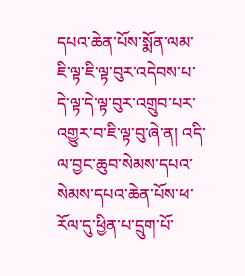དཔའ་ཆེན་པོས་སྨོན་ལམ་ཇི་ལྟ་ཇི་ལྟ་བུར་འདེབས་པ་དེ་ལྟ་དེ་ལྟ་བུར་འགྲུབ་པར་འགྱུར་བ་ཇི་ལྟ་བུ་ཞེ་ན། འདི་ལ་བྱང་ཆུབ་སེམས་དཔའ་སེམས་དཔའ་ཆེན་པོས་ཕ་རོལ་དུ་ཕྱིན་པ་དྲུག་པོ་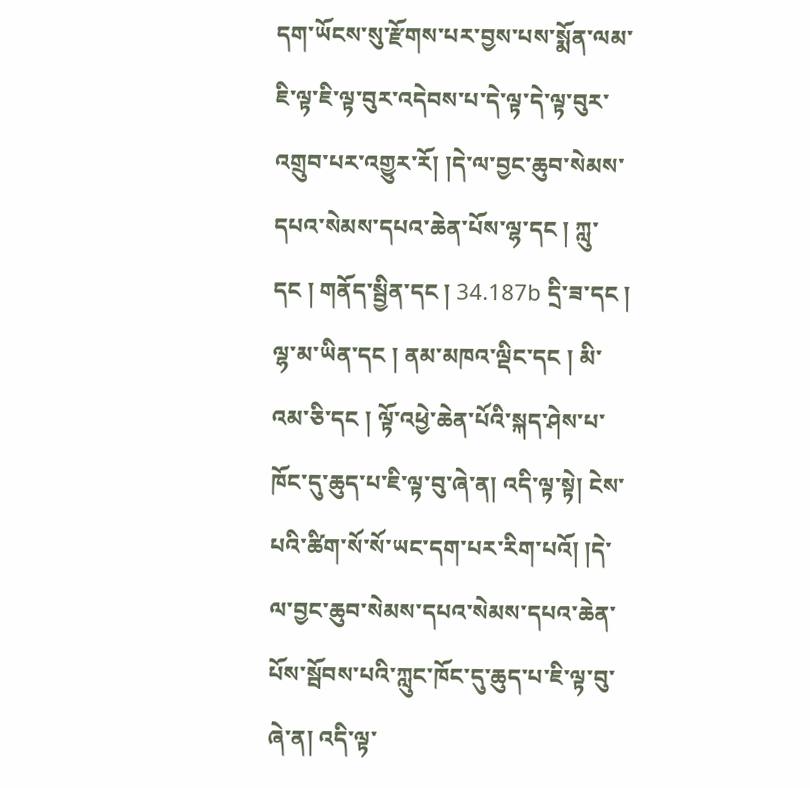དག་ཡོངས་སུ་རྫོགས་པར་བྱས་པས་སྨོན་ལམ་ཇི་ལྟ་ཇི་ལྟ་བུར་འདེབས་པ་དེ་ལྟ་དེ་ལྟ་བུར་འགྲུབ་པར་འགྱུར་རོ། །དེ་ལ་བྱང་ཆུབ་སེམས་དཔའ་སེམས་དཔའ་ཆེན་པོས་ལྷ་དང ། ཀླུ་དང ། གནོད་སྦྱིན་དང ། 34.187b དྲི་ཟ་དང ། ལྷ་མ་ཡིན་དང ། ནམ་མཁའ་ལྡིང་དང ། མི་འམ་ཅི་དང ། ལྟོ་འཕྱེ་ཆེན་པོའི་སྐད་ཤེས་པ་ཁོང་དུ་ཆུད་པ་ཇི་ལྟ་བུ་ཞེ་ན། འདི་ལྟ་སྟེ། ངེས་པའི་ཚིག་སོ་སོ་ཡང་དག་པར་རིག་པའོ། །དེ་ལ་བྱང་ཆུབ་སེམས་དཔའ་སེམས་དཔའ་ཆེན་པོས་སྦོབས་པའི་ཀླུང་ཁོང་དུ་ཆུད་པ་ཇི་ལྟ་བུ་ཞེ་ན། འདི་ལྟ་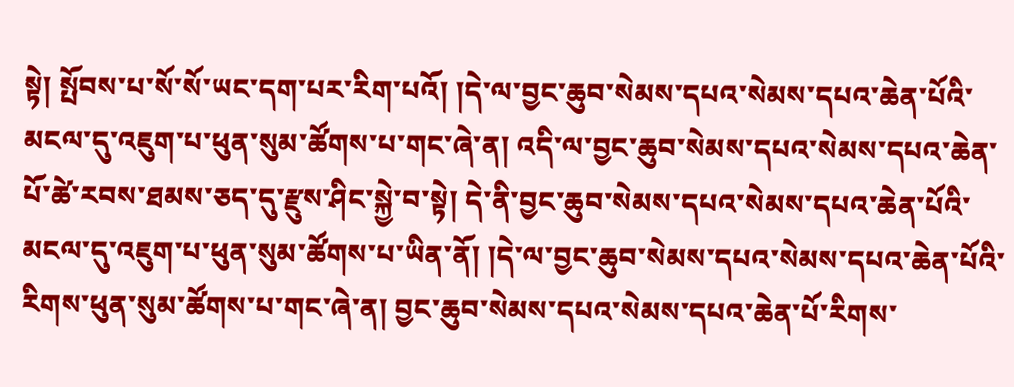སྟེ། སྤོབས་པ་སོ་སོ་ཡང་དག་པར་རིག་པའོ། །དེ་ལ་བྱང་ཆུབ་སེམས་དཔའ་སེམས་དཔའ་ཆེན་པོའི་མངལ་དུ་འཇུག་པ་ཕུན་སུམ་ཚོགས་པ་གང་ཞེ་ན། འདི་ལ་བྱང་ཆུབ་སེམས་དཔའ་སེམས་དཔའ་ཆེན་པོ་ཚེ་རབས་ཐམས་ཅད་དུ་རྫུས་ཤིང་སྐྱེ་བ་སྟེ། དེ་ནི་བྱང་ཆུབ་སེམས་དཔའ་སེམས་དཔའ་ཆེན་པོའི་མངལ་དུ་འཇུག་པ་ཕུན་སུམ་ཚོགས་པ་ཡིན་ནོ། །དེ་ལ་བྱང་ཆུབ་སེམས་དཔའ་སེམས་དཔའ་ཆེན་པོའི་རིགས་ཕུན་སུམ་ཚོགས་པ་གང་ཞེ་ན། བྱང་ཆུབ་སེམས་དཔའ་སེམས་དཔའ་ཆེན་པོ་རིགས་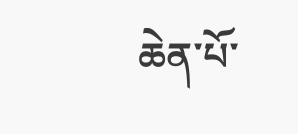ཆེན་པོ་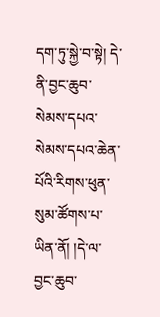དག་ཏུ་སྐྱེ་བ་སྟེ། དེ་ནི་བྱང་ཆུབ་སེམས་དཔའ་སེམས་དཔའ་ཆེན་པོའི་རིགས་ཕུན་སུམ་ཚོགས་པ་ཡིན་ནོ། །དེ་ལ་བྱང་ཆུབ་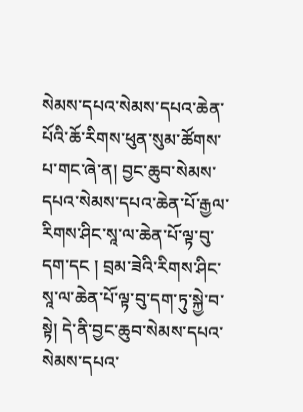སེམས་དཔའ་སེམས་དཔའ་ཆེན་པོའི་ཆོ་རིགས་ཕུན་སུམ་ཚོགས་པ་གང་ཞེ་ན། བྱང་ཆུབ་སེམས་དཔའ་སེམས་དཔའ་ཆེན་པོ་རྒྱལ་རིགས་ཤིང་སཱ་ལ་ཆེན་པོ་ལྟ་བུ་དག་དང ། བྲམ་ཟེའི་རིགས་ཤིང་སཱ་ལ་ཆེན་པོ་ལྟ་བུ་དག་ཏུ་སྐྱེ་བ་སྟེ། དེ་ནི་བྱང་ཆུབ་སེམས་དཔའ་སེམས་དཔའ་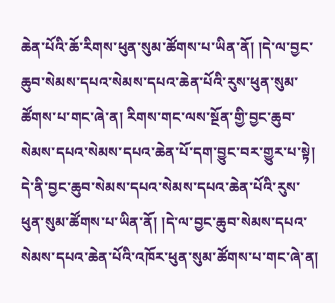ཆེན་པོའི་ཆོ་རིགས་ཕུན་སུམ་ཚོགས་པ་ཡིན་ནོ། །དེ་ལ་བྱང་ཆུབ་སེམས་དཔའ་སེམས་དཔའ་ཆེན་པོའི་རུས་ཕུན་སུམ་ཚོགས་པ་གང་ཞེ་ན། རིགས་གང་ལས་སྔོན་གྱི་བྱང་ཆུབ་སེམས་དཔའ་སེམས་དཔའ་ཆེན་པོ་དག་བྱུང་བར་གྱུར་པ་སྟེ། དེ་ནི་བྱང་ཆུབ་སེམས་དཔའ་སེམས་དཔའ་ཆེན་པོའི་རུས་ཕུན་སུམ་ཚོགས་པ་ཡིན་ནོ། །དེ་ལ་བྱང་ཆུབ་སེམས་དཔའ་སེམས་དཔའ་ཆེན་པོའི་འཁོར་ཕུན་སུམ་ཚོགས་པ་གང་ཞེ་ན།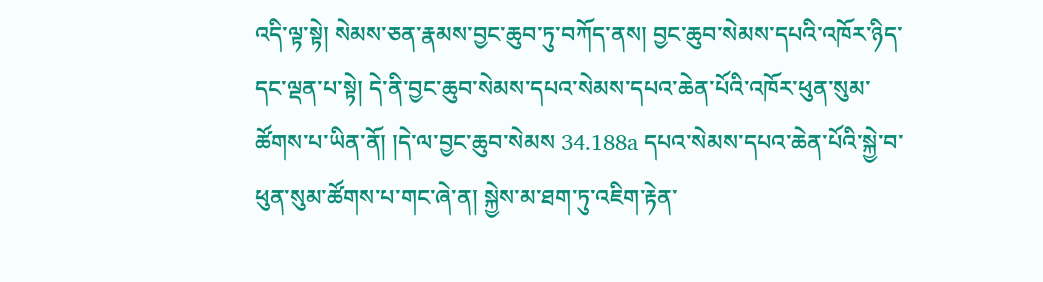འདི་ལྟ་སྟེ། སེམས་ཅན་རྣམས་བྱང་ཆུབ་ཏུ་བཀོད་ནས། བྱང་ཆུབ་སེམས་དཔའི་འཁོར་ཉིད་དང་ལྡན་པ་སྟེ། དེ་ནི་བྱང་ཆུབ་སེམས་དཔའ་སེམས་དཔའ་ཆེན་པོའི་འཁོར་ཕུན་སུམ་ཚོགས་པ་ཡིན་ནོ། །དེ་ལ་བྱང་ཆུབ་སེམས 34.188a དཔའ་སེམས་དཔའ་ཆེན་པོའི་སྐྱེ་བ་ཕུན་སུམ་ཚོགས་པ་གང་ཞེ་ན། སྐྱེས་མ་ཐག་ཏུ་འཇིག་རྟེན་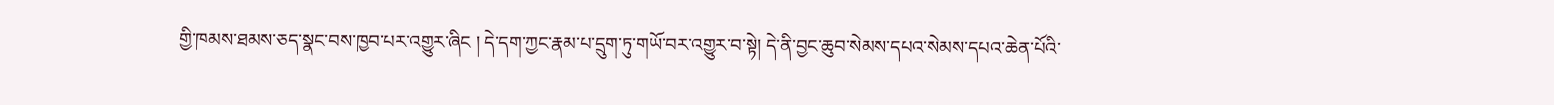གྱི་ཁམས་ཐམས་ཅད་སྣང་བས་ཁྱབ་པར་འགྱུར་ཞིང ། དེ་དག་ཀྱང་རྣམ་པ་དྲུག་ཏུ་གཡོ་བར་འགྱུར་བ་སྟེ། དེ་ནི་བྱང་ཆུབ་སེམས་དཔའ་སེམས་དཔའ་ཆེན་པོའི་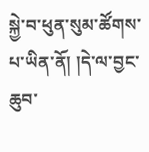སྐྱེ་བ་ཕུན་སུམ་ཚོགས་པ་ཡིན་ནོ། །དེ་ལ་བྱང་ཆུབ་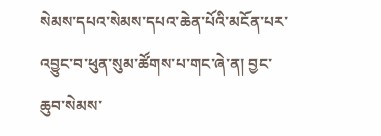སེམས་དཔའ་སེམས་དཔའ་ཆེན་པོའི་མངོན་པར་འབྱུང་བ་ཕུན་སུམ་ཚོགས་པ་གང་ཞེ་ན། བྱང་ཆུབ་སེམས་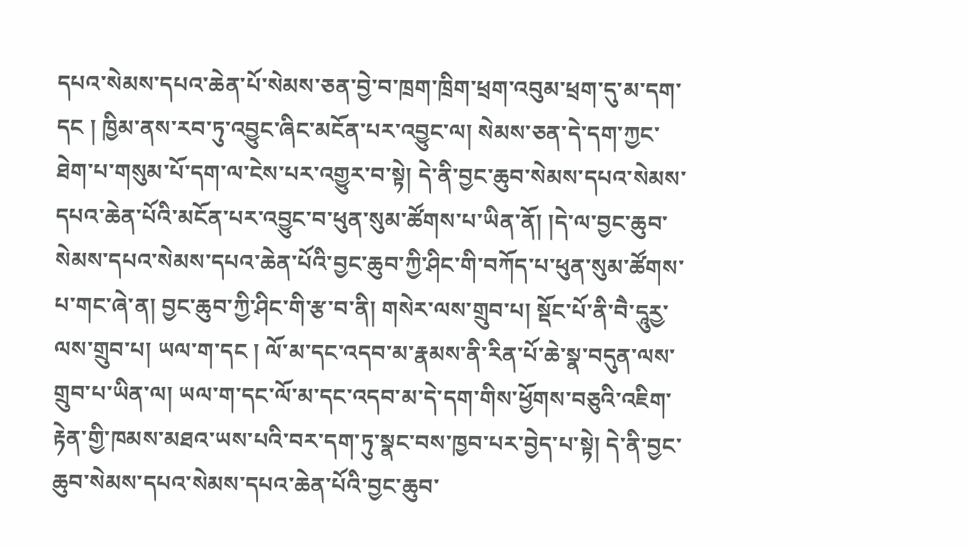དཔའ་སེམས་དཔའ་ཆེན་པོ་སེམས་ཅན་བྱེ་བ་ཁྲག་ཁྲིག་ཕྲག་འབུམ་ཕྲག་དུ་མ་དག་དང ། ཁྱིམ་ནས་རབ་ཏུ་འབྱུང་ཞིང་མངོན་པར་འབྱུང་ལ། སེམས་ཅན་དེ་དག་ཀྱང་ཐེག་པ་གསུམ་པོ་དག་ལ་ངེས་པར་འགྱུར་བ་སྟེ། དེ་ནི་བྱང་ཆུབ་སེམས་དཔའ་སེམས་དཔའ་ཆེན་པོའི་མངོན་པར་འབྱུང་བ་ཕུན་སུམ་ཚོགས་པ་ཡིན་ནོ། །དེ་ལ་བྱང་ཆུབ་སེམས་དཔའ་སེམས་དཔའ་ཆེན་པོའི་བྱང་ཆུབ་ཀྱི་ཤིང་གི་བཀོད་པ་ཕུན་སུམ་ཚོགས་པ་གང་ཞེ་ན། བྱང་ཆུབ་ཀྱི་ཤིང་གི་རྩ་བ་ནི། གསེར་ལས་གྲུབ་པ། སྡོང་པོ་ནི་བཻ་དཱུརྱ་ལས་གྲུབ་པ། ཡལ་ག་དང ། ལོ་མ་དང་འདབ་མ་རྣམས་ནི་རིན་པོ་ཆེ་སྣ་བདུན་ལས་གྲུབ་པ་ཡིན་ལ། ཡལ་ག་དང་ལོ་མ་དང་འདབ་མ་དེ་དག་གིས་ཕྱོགས་བཅུའི་འཇིག་རྟེན་གྱི་ཁམས་མཐའ་ཡས་པའི་བར་དག་ཏུ་སྣང་བས་ཁྱབ་པར་བྱེད་པ་སྟེ། དེ་ནི་བྱང་ཆུབ་སེམས་དཔའ་སེམས་དཔའ་ཆེན་པོའི་བྱང་ཆུབ་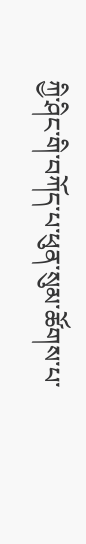ཀྱི་ཤིང་གི་བཀོད་པ་ཕུན་སུམ་ཚོགས་པ་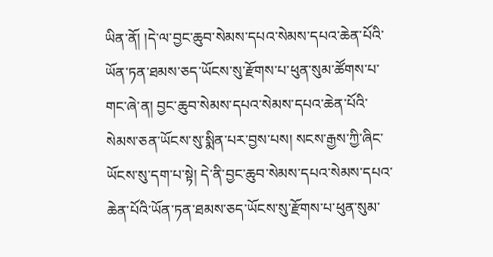ཡིན་ནོ། །དེ་ལ་བྱང་ཆུབ་སེམས་དཔའ་སེམས་དཔའ་ཆེན་པོའི་ཡོན་ཏན་ཐམས་ཅད་ཡོངས་སུ་རྫོགས་པ་ཕུན་སུམ་ཚོགས་པ་གང་ཞེ་ན། བྱང་ཆུབ་སེམས་དཔའ་སེམས་དཔའ་ཆེན་པོའི་སེམས་ཅན་ཡོངས་སུ་སྨིན་པར་བྱས་པས། སངས་རྒྱས་ཀྱི་ཞིང་ཡོངས་སུ་དག་པ་སྟེ། དེ་ནི་བྱང་ཆུབ་སེམས་དཔའ་སེམས་དཔའ་ཆེན་པོའི་ཡོན་ཏན་ཐམས་ཅད་ཡོངས་སུ་རྫོགས་པ་ཕུན་སུམ་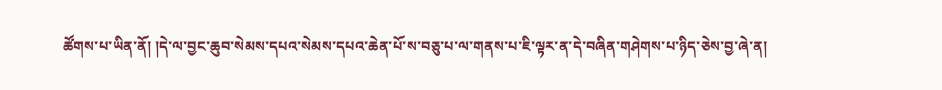ཚོགས་པ་ཡིན་ནོ། །དེ་ལ་བྱང་ཆུབ་སེམས་དཔའ་སེམས་དཔའ་ཆེན་པོ་ས་བཅུ་པ་ལ་གནས་པ་ཇི་ལྟར་ན་དེ་བཞིན་གཤེགས་པ་ཉིད་ཅེས་བྱ་ཞེ་ན།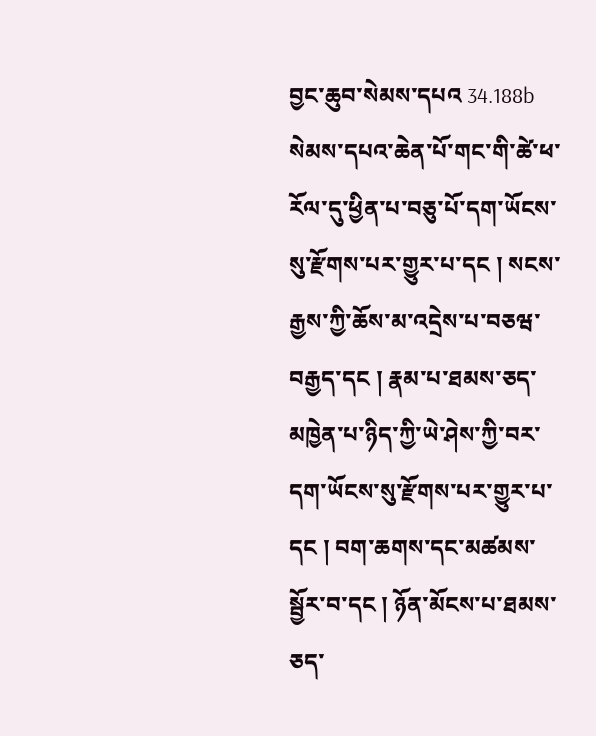བྱང་ཆུབ་སེམས་དཔའ 34.188b སེམས་དཔའ་ཆེན་པོ་གང་གི་ཚེ་ཕ་རོལ་དུ་ཕྱིན་པ་བཅུ་པོ་དག་ཡོངས་སུ་རྫོགས་པར་གྱུར་པ་དང ། སངས་རྒྱས་ཀྱི་ཆོས་མ་འདྲེས་པ་བཅཝ་བརྒྱད་དང ། རྣམ་པ་ཐམས་ཅད་མཁྱེན་པ་ཉིད་ཀྱི་ཡེ་ཤེས་ཀྱི་བར་དག་ཡོངས་སུ་རྫོགས་པར་གྱུར་པ་དང ། བག་ཆགས་དང་མཚམས་སྦྱོར་བ་དང ། ཉོན་མོངས་པ་ཐམས་ཅད་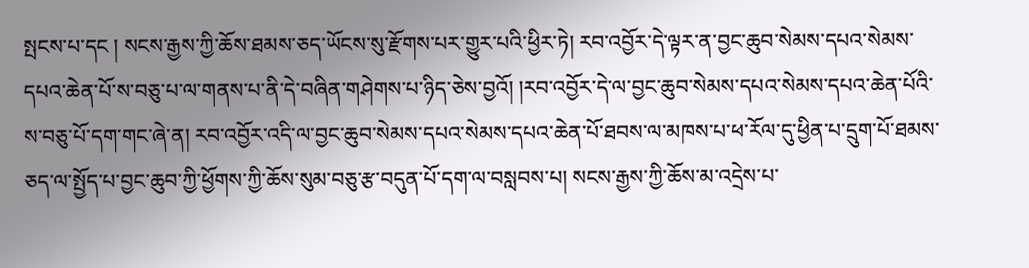སྤངས་པ་དང ། སངས་རྒྱས་ཀྱི་ཆོས་ཐམས་ཅད་ཡོངས་སུ་རྫོགས་པར་གྱུར་པའི་ཕྱིར་ཏེ། རབ་འབྱོར་དེ་ལྟར་ན་བྱང་ཆུབ་སེམས་དཔའ་སེམས་དཔའ་ཆེན་པོ་ས་བཅུ་པ་ལ་གནས་པ་ནི་དེ་བཞིན་གཤེགས་པ་ཉིད་ཅེས་བྱའོ། །རབ་འབྱོར་དེ་ལ་བྱང་ཆུབ་སེམས་དཔའ་སེམས་དཔའ་ཆེན་པོའི་ས་བཅུ་པོ་དག་གང་ཞེ་ན། རབ་འབྱོར་འདི་ལ་བྱང་ཆུབ་སེམས་དཔའ་སེམས་དཔའ་ཆེན་པོ་ཐབས་ལ་མཁས་པ་ཕ་རོལ་དུ་ཕྱིན་པ་དྲུག་པོ་ཐམས་ཅད་ལ་སྤྱོད་པ་བྱང་ཆུབ་ཀྱི་ཕྱོགས་ཀྱི་ཆོས་སུམ་བཅུ་རྩ་བདུན་པོ་དག་ལ་བསླབས་པ། སངས་རྒྱས་ཀྱི་ཆོས་མ་འདྲེས་པ་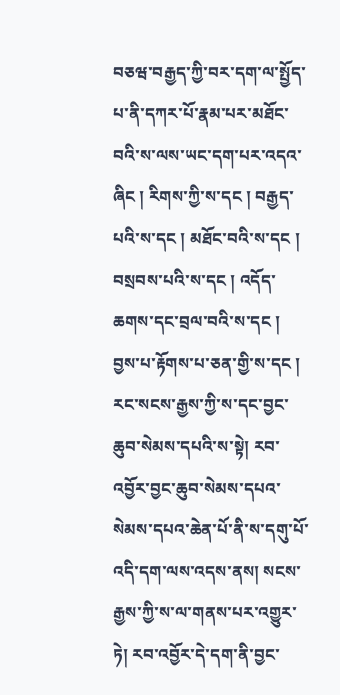བཅཝ་བརྒྱད་ཀྱི་བར་དག་ལ་སྤྱོད་པ་ནི་དཀར་པོ་རྣམ་པར་མཐོང་བའི་ས་ལས་ཡང་དག་པར་འདའ་ཞིང ། རིགས་ཀྱི་ས་དང ། བརྒྱད་པའི་ས་དང ། མཐོང་བའི་ས་དང ། བསྲབས་པའི་ས་དང ། འདོད་ཆགས་དང་བྲལ་བའི་ས་དང ། བྱས་པ་རྟོགས་པ་ཅན་གྱི་ས་དང ། རང་སངས་རྒྱས་ཀྱི་ས་དང་བྱང་ཆུབ་སེམས་དཔའི་ས་སྟེ། རབ་འབྱོར་བྱང་ཆུབ་སེམས་དཔའ་སེམས་དཔའ་ཆེན་པོ་ནི་ས་དགུ་པོ་འདི་དག་ལས་འདས་ནས། སངས་རྒྱས་ཀྱི་ས་ལ་གནས་པར་འགྱུར་ཏེ། རབ་འབྱོར་དེ་དག་ནི་བྱང་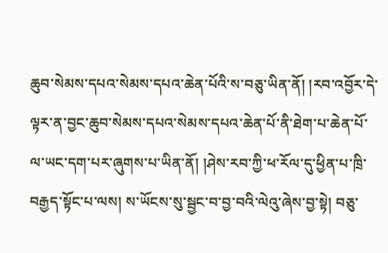ཆུབ་སེམས་དཔའ་སེམས་དཔའ་ཆེན་པོའི་ས་བཅུ་ཡིན་ནོ། །རབ་འབྱོར་དེ་ལྟར་ན་བྱང་ཆུབ་སེམས་དཔའ་སེམས་དཔའ་ཆེན་པོ་ནི་ཐེག་པ་ཆེན་པོ་ལ་ཡང་དག་པར་ཞུགས་པ་ཡིན་ནོ། །ཤེས་རབ་ཀྱི་ཕ་རོལ་དུ་ཕྱིན་པ་ཁྲི་བརྒྱད་སྟོང་པ་ལས། ས་ཡོངས་སུ་སྦྱང་བ་བྱ་བའི་ལེའུ་ཞེས་བྱ་སྟེ། བཅུ་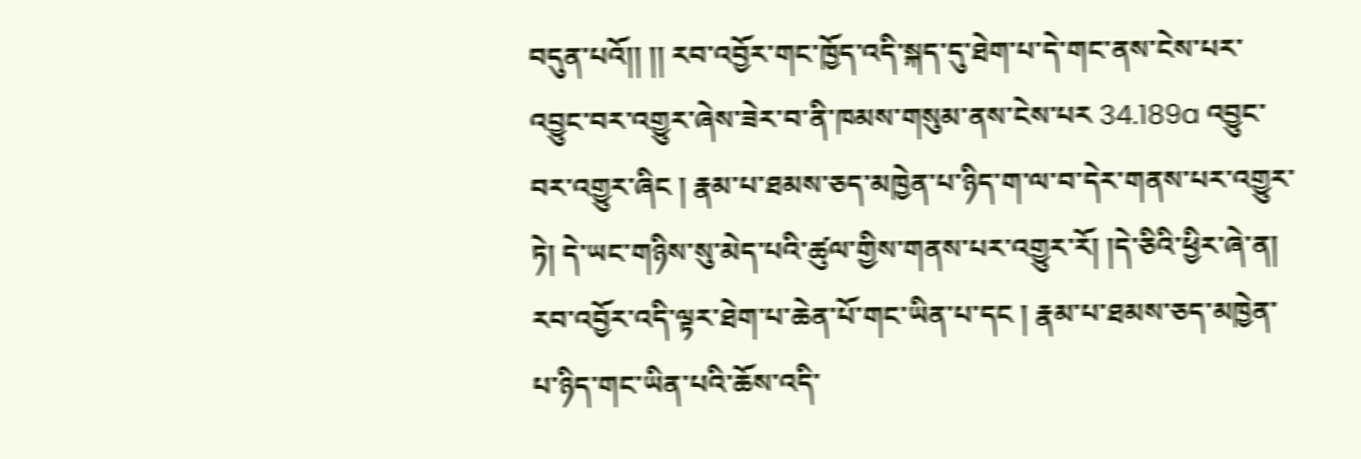བདུན་པའོ།། །། རབ་འབྱོར་གང་ཁྱོད་འདི་སྐད་དུ་ཐེག་པ་དེ་གང་ནས་ངེས་པར་འབྱུང་བར་འགྱུར་ཞེས་ཟེར་བ་ནི་ཁམས་གསུམ་ནས་ངེས་པར 34.189a འབྱུང་བར་འགྱུར་ཞིང ། རྣམ་པ་ཐམས་ཅད་མཁྱེན་པ་ཉིད་ག་ལ་བ་དེར་གནས་པར་འགྱུར་ཏེ། དེ་ཡང་གཉིས་སུ་མེད་པའི་ཚུལ་གྱིས་གནས་པར་འགྱུར་རོ། །དེ་ཅིའི་ཕྱིར་ཞེ་ན། རབ་འབྱོར་འདི་ལྟར་ཐེག་པ་ཆེན་པོ་གང་ཡིན་པ་དང ། རྣམ་པ་ཐམས་ཅད་མཁྱེན་པ་ཉིད་གང་ཡིན་པའི་ཆོས་འདི་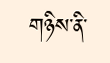གཉིས་ནི་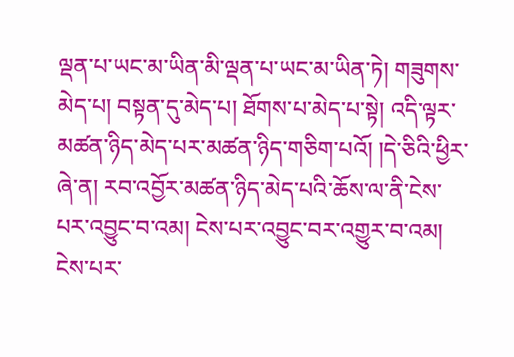ལྡན་པ་ཡང་མ་ཡིན་མི་ལྡན་པ་ཡང་མ་ཡིན་ཏེ། གཟུགས་མེད་པ། བསྟན་དུ་མེད་པ། ཐོགས་པ་མེད་པ་སྟེ། འདི་ལྟར་མཚན་ཉིད་མེད་པར་མཚན་ཉིད་གཅིག་པའོ། །དེ་ཅིའི་ཕྱིར་ཞེ་ན། རབ་འབྱོར་མཚན་ཉིད་མེད་པའི་ཆོས་ལ་ནི་ངེས་པར་འབྱུང་བ་འམ། ངེས་པར་འབྱུང་བར་འགྱུར་བ་འམ། ངེས་པར་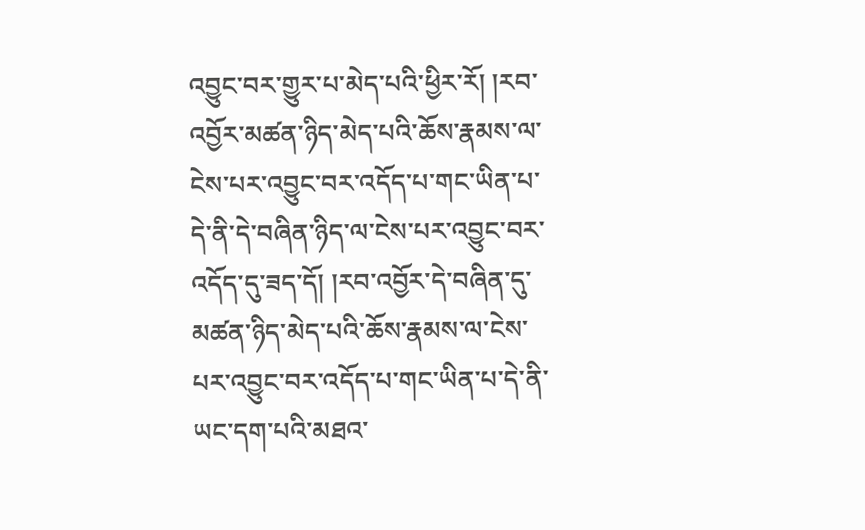འབྱུང་བར་གྱུར་པ་མེད་པའི་ཕྱིར་རོ། །རབ་འབྱོར་མཚན་ཉིད་མེད་པའི་ཆོས་རྣམས་ལ་ངེས་པར་འབྱུང་བར་འདོད་པ་གང་ཡིན་པ་དེ་ནི་དེ་བཞིན་ཉིད་ལ་ངེས་པར་འབྱུང་བར་འདོད་དུ་ཟད་དོ། །རབ་འབྱོར་དེ་བཞིན་དུ་མཚན་ཉིད་མེད་པའི་ཆོས་རྣམས་ལ་ངེས་པར་འབྱུང་བར་འདོད་པ་གང་ཡིན་པ་དེ་ནི་ཡང་དག་པའི་མཐའ་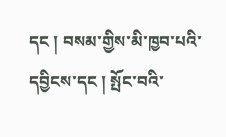དང ། བསམ་གྱིས་མི་ཁྱབ་པའི་དབྱིངས་དང ། སྤོང་བའི་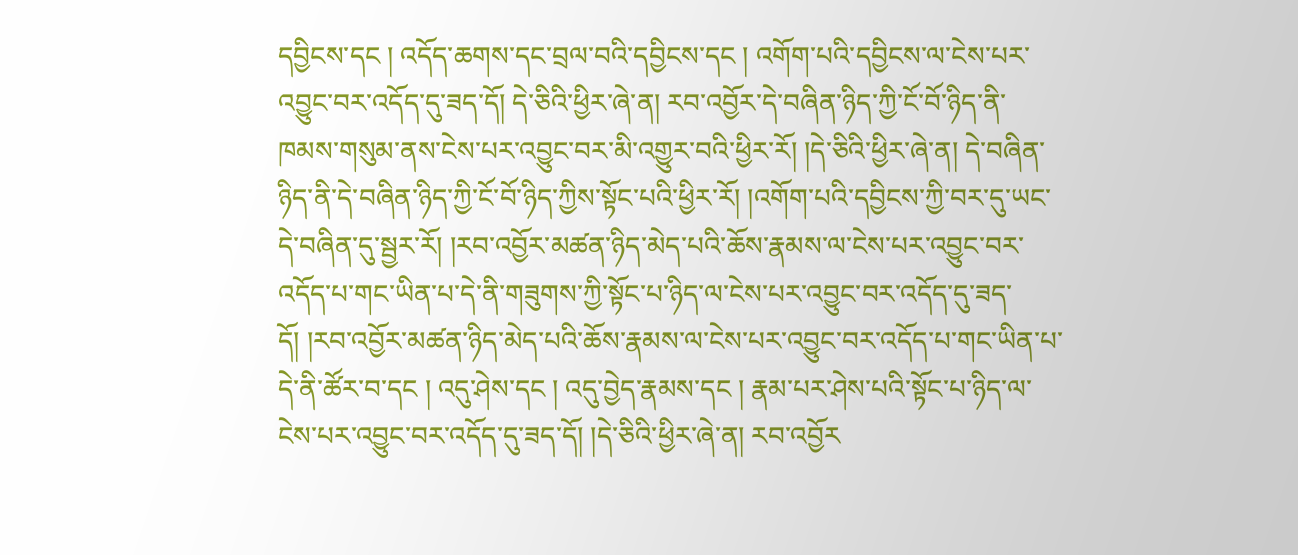དབྱིངས་དང ། འདོད་ཆགས་དང་བྲལ་བའི་དབྱིངས་དང ། འགོག་པའི་དབྱིངས་ལ་ངེས་པར་འབྱུང་བར་འདོད་དུ་ཟད་དོ། དེ་ཅིའི་ཕྱིར་ཞེ་ན། རབ་འབྱོར་དེ་བཞིན་ཉིད་ཀྱི་ངོ་བོ་ཉིད་ནི་ཁམས་གསུམ་ནས་ངེས་པར་འབྱུང་བར་མི་འགྱུར་བའི་ཕྱིར་རོ། །དེ་ཅིའི་ཕྱིར་ཞེ་ན། དེ་བཞིན་ཉིད་ནི་དེ་བཞིན་ཉིད་ཀྱི་ངོ་བོ་ཉིད་ཀྱིས་སྟོང་པའི་ཕྱིར་རོ། །འགོག་པའི་དབྱིངས་ཀྱི་བར་དུ་ཡང་དེ་བཞིན་དུ་སྦྱར་རོ། །རབ་འབྱོར་མཚན་ཉིད་མེད་པའི་ཆོས་རྣམས་ལ་ངེས་པར་འབྱུང་བར་འདོད་པ་གང་ཡིན་པ་དེ་ནི་གཟུགས་ཀྱི་སྟོང་པ་ཉིད་ལ་ངེས་པར་འབྱུང་བར་འདོད་དུ་ཟད་དོ། །རབ་འབྱོར་མཚན་ཉིད་མེད་པའི་ཆོས་རྣམས་ལ་ངེས་པར་འབྱུང་བར་འདོད་པ་གང་ཡིན་པ་དེ་ནི་ཚོར་བ་དང ། འདུ་ཤེས་དང ། འདུ་བྱེད་རྣམས་དང ། རྣམ་པར་ཤེས་པའི་སྟོང་པ་ཉིད་ལ་ངེས་པར་འབྱུང་བར་འདོད་དུ་ཟད་དོ། །དེ་ཅིའི་ཕྱིར་ཞེ་ན། རབ་འབྱོར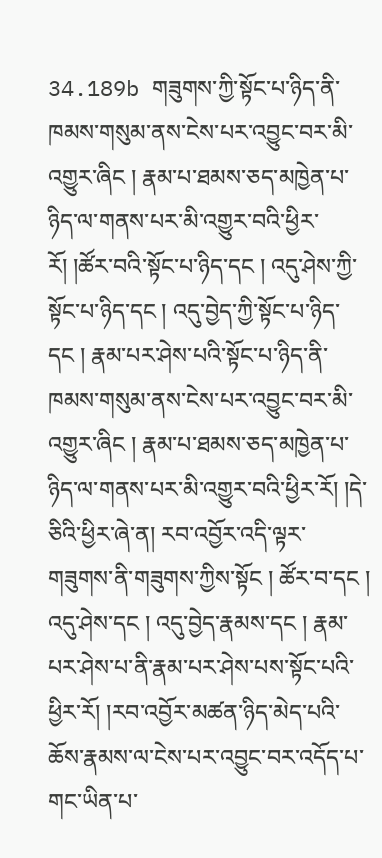34.189b གཟུགས་ཀྱི་སྟོང་པ་ཉིད་ནི་ཁམས་གསུམ་ནས་ངེས་པར་འབྱུང་བར་མི་འགྱུར་ཞིང ། རྣམ་པ་ཐམས་ཅད་མཁྱེན་པ་ཉིད་ལ་གནས་པར་མི་འགྱུར་བའི་ཕྱིར་རོ། །ཚོར་བའི་སྟོང་པ་ཉིད་དང ། འདུ་ཤེས་ཀྱི་སྟོང་པ་ཉིད་དང ། འདུ་བྱེད་ཀྱི་སྟོང་པ་ཉིད་དང ། རྣམ་པར་ཤེས་པའི་སྟོང་པ་ཉིད་ནི་ཁམས་གསུམ་ནས་ངེས་པར་འབྱུང་བར་མི་འགྱུར་ཞིང ། རྣམ་པ་ཐམས་ཅད་མཁྱེན་པ་ཉིད་ལ་གནས་པར་མི་འགྱུར་བའི་ཕྱིར་རོ། །དེ་ཅིའི་ཕྱིར་ཞེ་ན། རབ་འབྱོར་འདི་ལྟར་གཟུགས་ནི་གཟུགས་ཀྱིས་སྟོང ། ཚོར་བ་དང ། འདུ་ཤེས་དང ། འདུ་བྱེད་རྣམས་དང ། རྣམ་པར་ཤེས་པ་ནི་རྣམ་པར་ཤེས་པས་སྟོང་པའི་ཕྱིར་རོ། །རབ་འབྱོར་མཚན་ཉིད་མེད་པའི་ཆོས་རྣམས་ལ་ངེས་པར་འབྱུང་བར་འདོད་པ་གང་ཡིན་པ་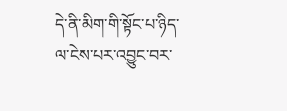དེ་ནི་མིག་གི་སྟོང་པ་ཉིད་ལ་ངེས་པར་འབྱུང་བར་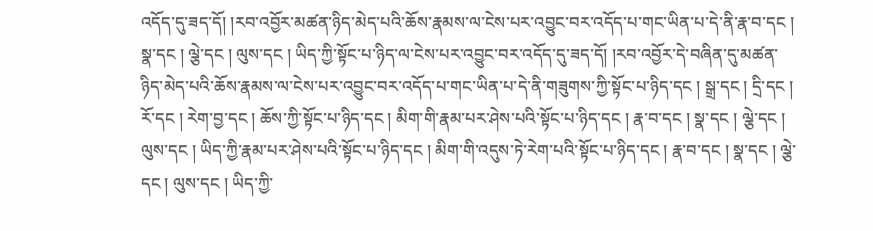འདོད་དུ་ཟད་དོ། །རབ་འབྱོར་མཚན་ཉིད་མེད་པའི་ཆོས་རྣམས་ལ་ངེས་པར་འབྱུང་བར་འདོད་པ་གང་ཡིན་པ་དེ་ནི་རྣ་བ་དང ། སྣ་དང ། ལྕེ་དང ། ལུས་དང ། ཡིད་ཀྱི་སྟོང་པ་ཉིད་ལ་ངེས་པར་འབྱུང་བར་འདོད་དུ་ཟད་དོ། །རབ་འབྱོར་དེ་བཞིན་དུ་མཚན་ཉིད་མེད་པའི་ཆོས་རྣམས་ལ་ངེས་པར་འབྱུང་བར་འདོད་པ་གང་ཡིན་པ་དེ་ནི་གཟུགས་ཀྱི་སྟོང་པ་ཉིད་དང ། སྒྲ་དང ། དྲི་དང ། རོ་དང ། རེག་བྱ་དང ། ཆོས་ཀྱི་སྟོང་པ་ཉིད་དང ། མིག་གི་རྣམ་པར་ཤེས་པའི་སྟོང་པ་ཉིད་དང ། རྣ་བ་དང ། སྣ་དང ། ལྕེ་དང ། ལུས་དང ། ཡིད་ཀྱི་རྣམ་པར་ཤེས་པའི་སྟོང་པ་ཉིད་དང ། མིག་གི་འདུས་ཏེ་རེག་པའི་སྟོང་པ་ཉིད་དང ། རྣ་བ་དང ། སྣ་དང ། ལྕེ་དང ། ལུས་དང ། ཡིད་ཀྱི་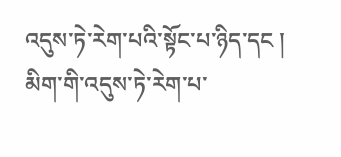འདུས་ཏེ་རེག་པའི་སྟོང་པ་ཉིད་དང ། མིག་གི་འདུས་ཏེ་རེག་པ་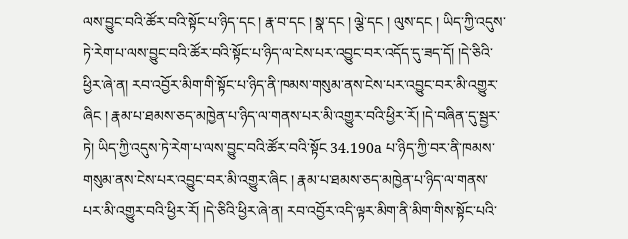ལས་བྱུང་བའི་ཚོར་བའི་སྟོང་པ་ཉིད་དང ། རྣ་བ་དང ། སྣ་དང ། ལྕེ་དང ། ལུས་དང ། ཡིད་ཀྱི་འདུས་ཏེ་རེག་པ་ལས་བྱུང་བའི་ཚོར་བའི་སྟོང་པ་ཉིད་ལ་ངེས་པར་འབྱུང་བར་འདོད་དུ་ཟད་དོ། །དེ་ཅིའི་ཕྱིར་ཞེ་ན། རབ་འབྱོར་མིག་གི་སྟོང་པ་ཉིད་ནི་ཁམས་གསུམ་ནས་ངེས་པར་འབྱུང་བར་མི་འགྱུར་ཞིང ། རྣམ་པ་ཐམས་ཅད་མཁྱེན་པ་ཉིད་ལ་གནས་པར་མི་འགྱུར་བའི་ཕྱིར་རོ། །དེ་བཞིན་དུ་སྦྱར་ཏེ། ཡིད་ཀྱི་འདུས་ཏེ་རེག་པ་ལས་བྱུང་བའི་ཚོར་བའི་སྟོང 34.190a པ་ཉིད་ཀྱི་བར་ནི་ཁམས་གསུམ་ནས་ངེས་པར་འབྱུང་བར་མི་འགྱུར་ཞིང ། རྣམ་པ་ཐམས་ཅད་མཁྱེན་པ་ཉིད་ལ་གནས་པར་མི་འགྱུར་བའི་ཕྱིར་རོ། །དེ་ཅིའི་ཕྱིར་ཞེ་ན། རབ་འབྱོར་འདི་ལྟར་མིག་ནི་མིག་གིས་སྟོང་པའི་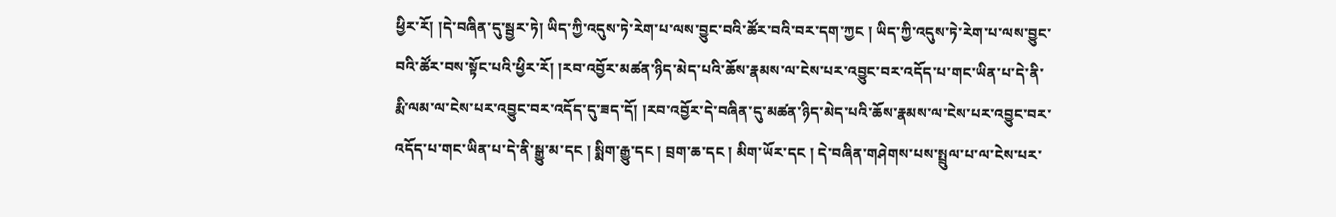ཕྱིར་རོ། །དེ་བཞིན་དུ་སྦྱར་ཏེ། ཡིད་ཀྱི་འདུས་ཏེ་རེག་པ་ལས་བྱུང་བའི་ཚོར་བའི་བར་དག་ཀྱང ། ཡིད་ཀྱི་འདུས་ཏེ་རེག་པ་ལས་བྱུང་བའི་ཚོར་བས་སྟོང་པའི་ཕྱིར་རོ། །རབ་འབྱོར་མཚན་ཉིད་མེད་པའི་ཆོས་རྣམས་ལ་ངེས་པར་འབྱུང་བར་འདོད་པ་གང་ཡིན་པ་དེ་ནི་རྨི་ལམ་ལ་ངེས་པར་འབྱུང་བར་འདོད་དུ་ཟད་དོ། །རབ་འབྱོར་དེ་བཞིན་དུ་མཚན་ཉིད་མེད་པའི་ཆོས་རྣམས་ལ་ངེས་པར་འབྱུང་བར་འདོད་པ་གང་ཡིན་པ་དེ་ནི་སྒྱུ་མ་དང ། སྨིག་རྒྱུ་དང ། བྲག་ཆ་དང ། མིག་ཡོར་དང ། དེ་བཞིན་གཤེགས་པས་སྤྲུལ་པ་ལ་ངེས་པར་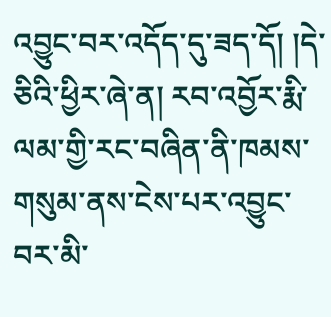འབྱུང་བར་འདོད་དུ་ཟད་དོ། །དེ་ཅིའི་ཕྱིར་ཞེ་ན། རབ་འབྱོར་རྨི་ལམ་གྱི་རང་བཞིན་ནི་ཁམས་གསུམ་ནས་ངེས་པར་འབྱུང་བར་མི་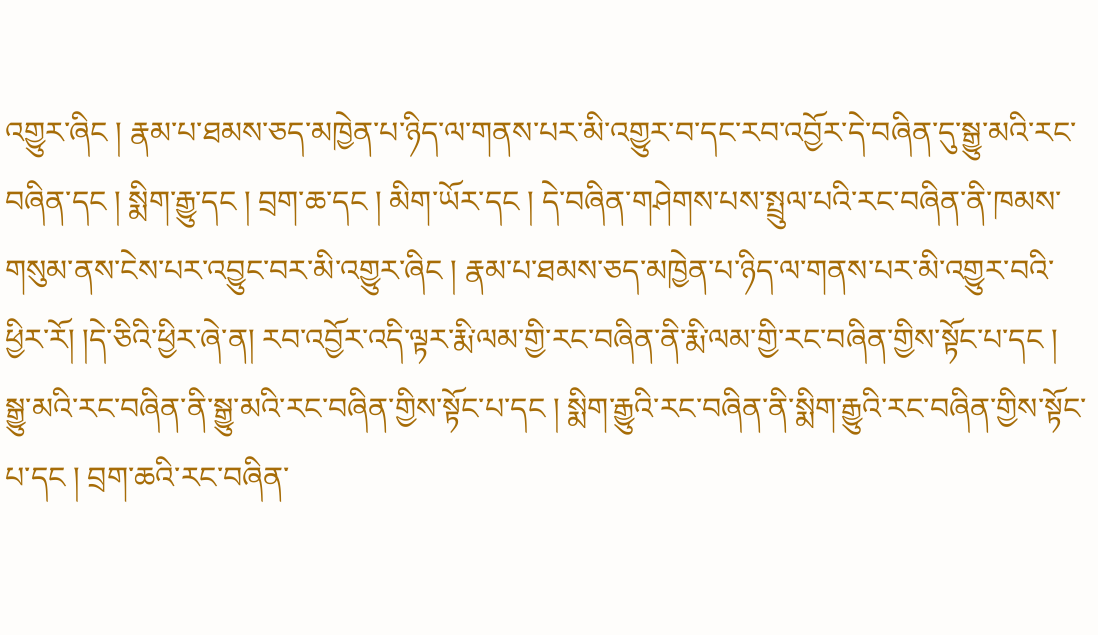འགྱུར་ཞིང ། རྣམ་པ་ཐམས་ཅད་མཁྱེན་པ་ཉིད་ལ་གནས་པར་མི་འགྱུར་བ་དང་རབ་འབྱོར་དེ་བཞིན་དུ་སྒྱུ་མའི་རང་བཞིན་དང ། སྨིག་རྒྱུ་དང ། བྲག་ཆ་དང ། མིག་ཡོར་དང ། དེ་བཞིན་གཤེགས་པས་སྤྲུལ་པའི་རང་བཞིན་ནི་ཁམས་གསུམ་ནས་ངེས་པར་འབྱུང་བར་མི་འགྱུར་ཞིང ། རྣམ་པ་ཐམས་ཅད་མཁྱེན་པ་ཉིད་ལ་གནས་པར་མི་འགྱུར་བའི་ཕྱིར་རོ། །དེ་ཅིའི་ཕྱིར་ཞེ་ན། རབ་འབྱོར་འདི་ལྟར་རྨི་ལམ་གྱི་རང་བཞིན་ནི་རྨི་ལམ་གྱི་རང་བཞིན་གྱིས་སྟོང་པ་དང ། སྒྱུ་མའི་རང་བཞིན་ནི་སྒྱུ་མའི་རང་བཞིན་གྱིས་སྟོང་པ་དང ། སྨིག་རྒྱུའི་རང་བཞིན་ནི་སྨིག་རྒྱུའི་རང་བཞིན་གྱིས་སྟོང་པ་དང ། བྲག་ཆའི་རང་བཞིན་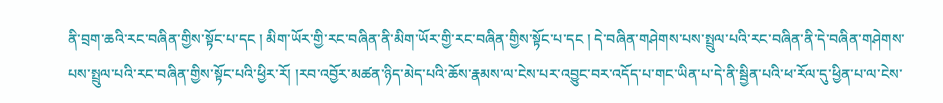ནི་བྲག་ཆའི་རང་བཞིན་གྱིས་སྟོང་པ་དང ། མིག་ཡོར་གྱི་རང་བཞིན་ནི་མིག་ཡོར་གྱི་རང་བཞིན་གྱིས་སྟོང་པ་དང ། དེ་བཞིན་གཤེགས་པས་སྤྲུལ་པའི་རང་བཞིན་ནི་དེ་བཞིན་གཤེགས་པས་སྤྲུལ་པའི་རང་བཞིན་གྱིས་སྟོང་པའི་ཕྱིར་རོ། །རབ་འབྱོར་མཚན་ཉིད་མེད་པའི་ཆོས་རྣམས་ལ་ངེས་པར་འབྱུང་བར་འདོད་པ་གང་ཡིན་པ་དེ་ནི་སྦྱིན་པའི་ཕ་རོལ་དུ་ཕྱིན་པ་ལ་ངེས་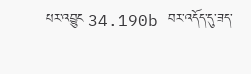པར་འབྱུང 34.190b བར་འདོད་དུ་ཟད་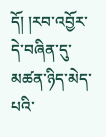དོ། །རབ་འབྱོར་དེ་བཞིན་དུ་མཚན་ཉིད་མེད་པའི་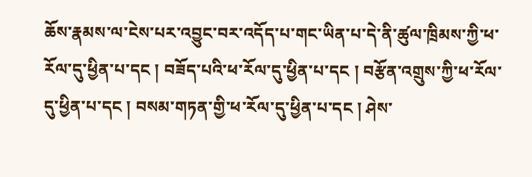ཆོས་རྣམས་ལ་ངེས་པར་འབྱུང་བར་འདོད་པ་གང་ཡིན་པ་དེ་ནི་ཚུལ་ཁྲིམས་ཀྱི་ཕ་རོལ་དུ་ཕྱིན་པ་དང ། བཟོད་པའི་ཕ་རོལ་དུ་ཕྱིན་པ་དང ། བརྩོན་འགྲུས་ཀྱི་ཕ་རོལ་དུ་ཕྱིན་པ་དང ། བསམ་གཏན་གྱི་ཕ་རོལ་དུ་ཕྱིན་པ་དང ། ཤེས་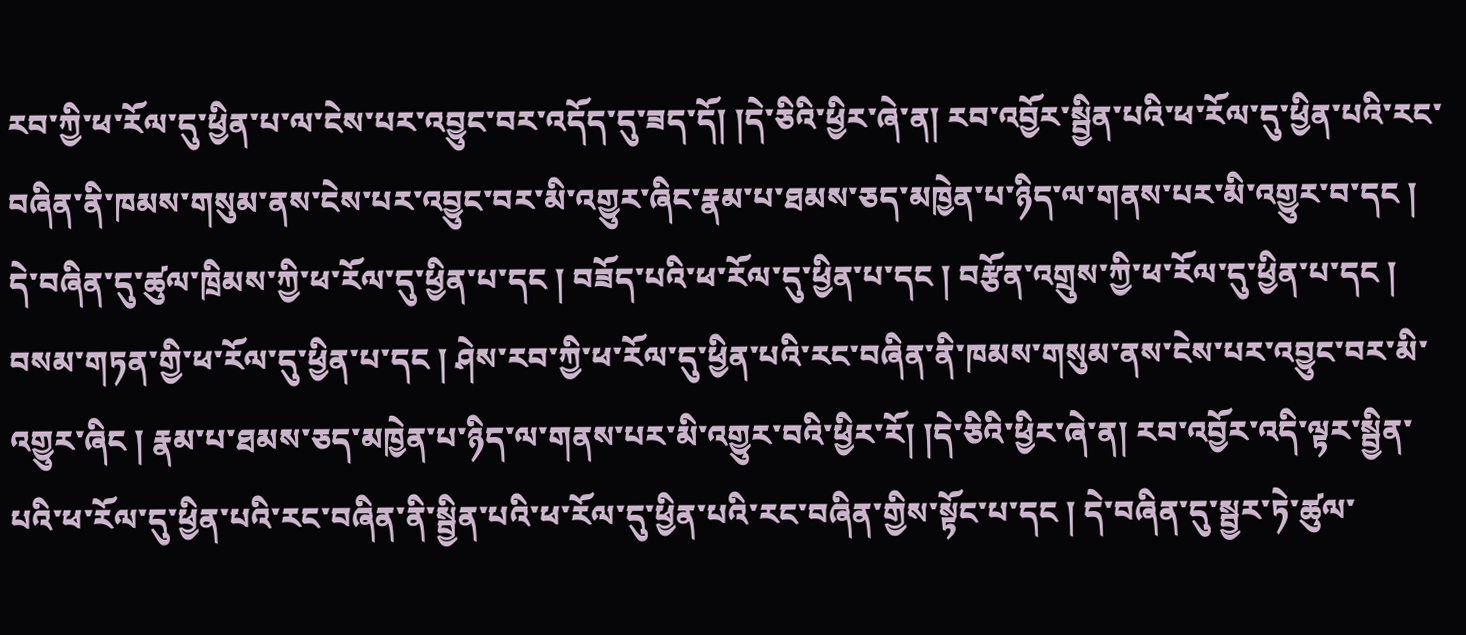རབ་ཀྱི་ཕ་རོལ་དུ་ཕྱིན་པ་ལ་ངེས་པར་འབྱུང་བར་འདོད་དུ་ཟད་དོ། །དེ་ཅིའི་ཕྱིར་ཞེ་ན། རབ་འབྱོར་སྦྱིན་པའི་ཕ་རོལ་དུ་ཕྱིན་པའི་རང་བཞིན་ནི་ཁམས་གསུམ་ནས་ངེས་པར་འབྱུང་བར་མི་འགྱུར་ཞིང་རྣམ་པ་ཐམས་ཅད་མཁྱེན་པ་ཉིད་ལ་གནས་པར་མི་འགྱུར་བ་དང ། དེ་བཞིན་དུ་ཚུལ་ཁྲིམས་ཀྱི་ཕ་རོལ་དུ་ཕྱིན་པ་དང ། བཟོད་པའི་ཕ་རོལ་དུ་ཕྱིན་པ་དང ། བརྩོན་འགྲུས་ཀྱི་ཕ་རོལ་དུ་ཕྱིན་པ་དང ། བསམ་གཏན་གྱི་ཕ་རོལ་དུ་ཕྱིན་པ་དང ། ཤེས་རབ་ཀྱི་ཕ་རོལ་དུ་ཕྱིན་པའི་རང་བཞིན་ནི་ཁམས་གསུམ་ནས་ངེས་པར་འབྱུང་བར་མི་འགྱུར་ཞིང ། རྣམ་པ་ཐམས་ཅད་མཁྱེན་པ་ཉིད་ལ་གནས་པར་མི་འགྱུར་བའི་ཕྱིར་རོ། །དེ་ཅིའི་ཕྱིར་ཞེ་ན། རབ་འབྱོར་འདི་ལྟར་སྦྱིན་པའི་ཕ་རོལ་དུ་ཕྱིན་པའི་རང་བཞིན་ནི་སྦྱིན་པའི་ཕ་རོལ་དུ་ཕྱིན་པའི་རང་བཞིན་གྱིས་སྟོང་པ་དང ། དེ་བཞིན་དུ་སྦྱར་ཏེ་ཚུལ་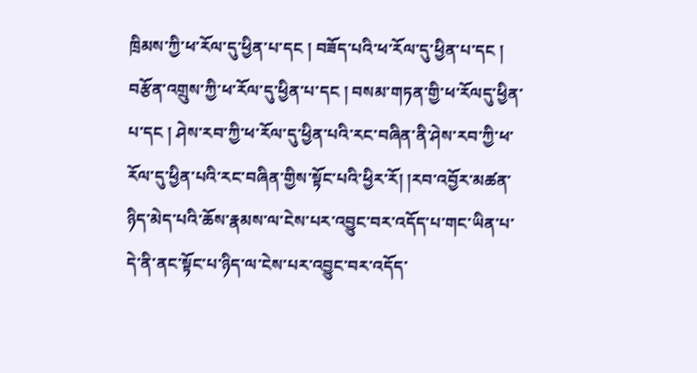ཁྲིམས་ཀྱི་ཕ་རོལ་དུ་ཕྱིན་པ་དང ། བཟོད་པའི་ཕ་རོལ་དུ་ཕྱིན་པ་དང ། བརྩོན་འགྲུས་ཀྱི་ཕ་རོལ་དུ་ཕྱིན་པ་དང ། བསམ་གཏན་གྱི་ཕ་རོལདུ་ཕྱིན་པ་དང ། ཤེས་རབ་ཀྱི་ཕ་རོལ་དུ་ཕྱིན་པའི་རང་བཞིན་ནི་ཤེས་རབ་ཀྱི་ཕ་རོལ་དུ་ཕྱིན་པའི་རང་བཞིན་གྱིས་སྟོང་པའི་ཕྱིར་རོ། །རབ་འབྱོར་མཚན་ཉིད་མེད་པའི་ཆོས་རྣམས་ལ་ངེས་པར་འབྱུང་བར་འདོད་པ་གང་ཡིན་པ་དེ་ནི་ནང་སྟོང་པ་ཉིད་ལ་ངེས་པར་འབྱུང་བར་འདོད་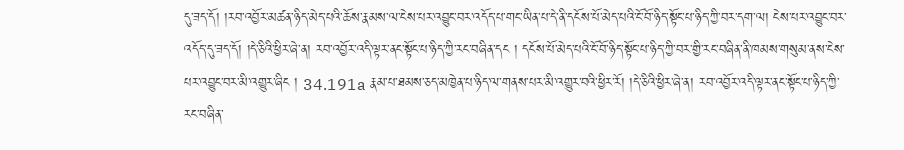དུ་ཟད་དོ། །རབ་འབྱོར་མཚན་ཉིད་མེད་པའི་ཆོས་རྣམས་ལ་ངེས་པར་འབྱུང་བར་འདོད་པ་གང་ཡིན་པ་དེ་ནི་དངོས་པོ་མེད་པའི་ངོ་བོ་ཉིད་སྟོང་པ་ཉིད་ཀྱི་བར་དག་ལ། ངེས་པར་འབྱུང་བར་འདོད་དུ་ཟད་དོ། །དེ་ཅིའི་ཕྱིར་ཞེ་ན། རབ་འབྱོར་འདི་ལྟར་ནང་སྟོང་པ་ཉིད་ཀྱི་རང་བཞིན་དང ། དངོས་པོ་མེད་པའི་ངོ་བོ་ཉིད་སྟོང་པ་ཉིད་ཀྱི་བར་གྱི་རང་བཞིན་ནི་ཁམས་གསུམ་ནས་ངེས་པར་འབྱུང་བར་མི་འགྱུར་ཞིང ། 34.191a རྣམ་པ་ཐམས་ཅད་མཁྱེན་པ་ཉིད་ལ་གནས་པར་མི་འགྱུར་བའི་ཕྱིར་རོ། །དེ་ཅིའི་ཕྱིར་ཞེ་ན། རབ་འབྱོར་འདི་ལྟར་ནང་སྟོང་པ་ཉིད་ཀྱི་རང་བཞིན་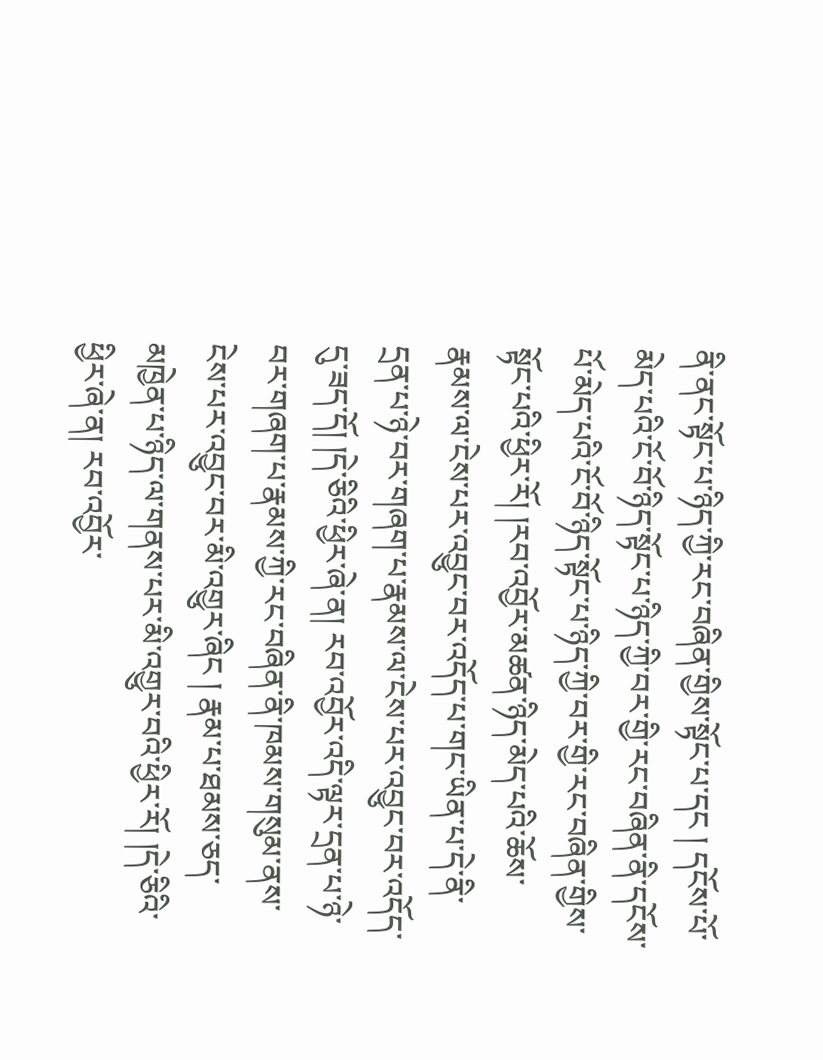ནི་ནང་སྟོང་པ་ཉིད་ཀྱི་རང་བཞིན་གྱིས་སྟོང་པ་དང ། དངོས་པོ་མེད་པའི་ངོ་བོ་ཉིད་སྟོང་པ་ཉིད་ཀྱི་བར་གྱི་རང་བཞིན་ནི་དངོས་པོ་མེད་པའི་ངོ་བོ་ཉིད་སྟོང་པ་ཉིད་ཀྱི་བར་གྱི་རང་བཞིན་གྱིས་སྟོང་པའི་ཕྱིར་རོ། །རབ་འབྱོར་མཚན་ཉིད་མེད་པའི་ཆོས་རྣམས་ལ་ངེས་པར་འབྱུང་བར་འདོད་པ་གང་ཡིན་པ་དེ་ནི་དྲན་པ་ཉེ་བར་གཞག་པ་རྣམས་ལ་ངེས་པར་འབྱུང་བར་འདོད་དུ་ཟད་དོ། །དེ་ཅིའི་ཕྱིར་ཞེ་ན། རབ་འབྱོར་འདི་ལྟར་དྲན་པ་ཉེ་བར་གཞག་པ་རྣམས་ཀྱི་རང་བཞིན་ནི་ཁམས་གསུམ་ནས་ངེས་པར་འབྱུང་བར་མི་འགྱུར་ཞིང ། རྣམ་པ་ཐམས་ཅད་མཁྱེན་པ་ཉིད་ལ་གནས་པར་མི་འགྱུར་བའི་ཕྱིར་རོ། །དེ་ཅིའི་ཕྱིར་ཞེ་ན། རབ་འབྱོར་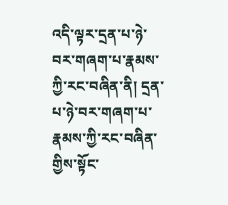འདི་ལྟར་དྲན་པ་ཉེ་བར་གཞག་པ་རྣམས་ཀྱི་རང་བཞིན་ནི། དྲན་པ་ཉེ་བར་གཞག་པ་རྣམས་ཀྱི་རང་བཞིན་གྱིས་སྟོང་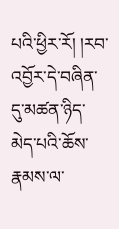པའི་ཕྱིར་རོ། །རབ་འབྱོར་དེ་བཞིན་དུ་མཚན་ཉིད་མེད་པའི་ཆོས་རྣམས་ལ་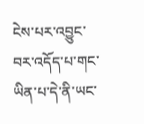ངེས་པར་འབྱུང་བར་འདོད་པ་གང་ཡིན་པ་དེ་ནི་ཡང་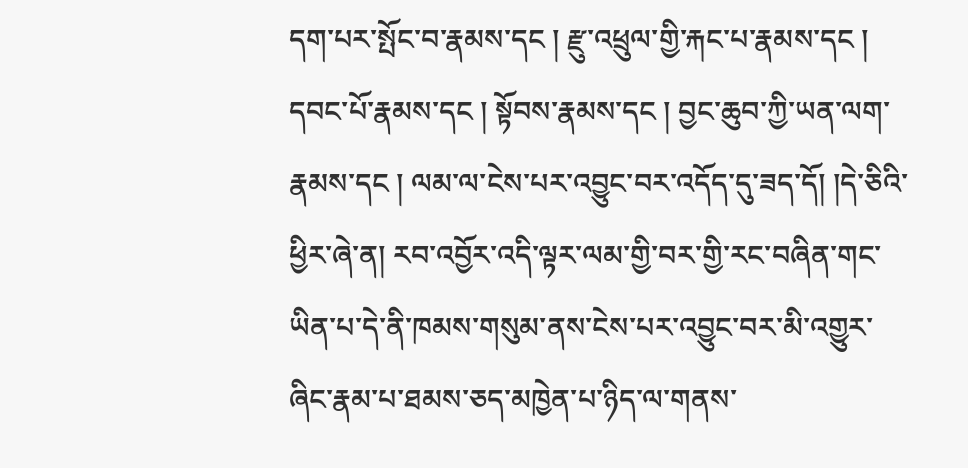དག་པར་སྤོང་བ་རྣམས་དང ། རྫུ་འཕྲུལ་གྱི་རྐང་པ་རྣམས་དང ། དབང་པོ་རྣམས་དང ། སྟོབས་རྣམས་དང ། བྱང་ཆུབ་ཀྱི་ཡན་ལག་རྣམས་དང ། ལམ་ལ་ངེས་པར་འབྱུང་བར་འདོད་དུ་ཟད་དོ། །དེ་ཅིའི་ཕྱིར་ཞེ་ན། རབ་འབྱོར་འདི་ལྟར་ལམ་གྱི་བར་གྱི་རང་བཞིན་གང་ཡིན་པ་དེ་ནི་ཁམས་གསུམ་ནས་ངེས་པར་འབྱུང་བར་མི་འགྱུར་ཞིང་རྣམ་པ་ཐམས་ཅད་མཁྱེན་པ་ཉིད་ལ་གནས་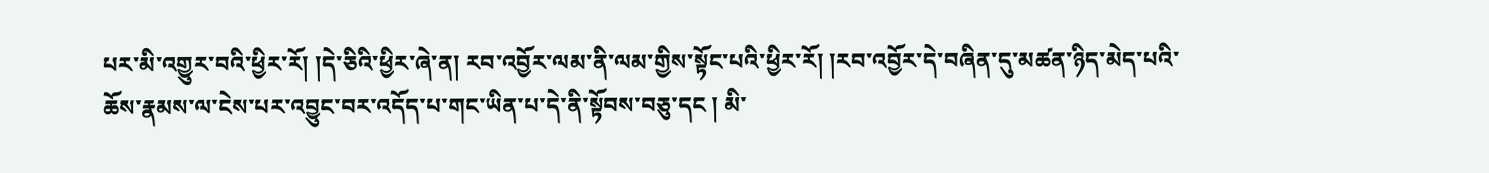པར་མི་འགྱུར་བའི་ཕྱིར་རོ། །དེ་ཅིའི་ཕྱིར་ཞེ་ན། རབ་འབྱོར་ལམ་ནི་ལམ་གྱིས་སྟོང་པའི་ཕྱིར་རོ། །རབ་འབྱོར་དེ་བཞིན་དུ་མཚན་ཉིད་མེད་པའི་ཆོས་རྣམས་ལ་ངེས་པར་འབྱུང་བར་འདོད་པ་གང་ཡིན་པ་དེ་ནི་སྟོབས་བཅུ་དང ། མི་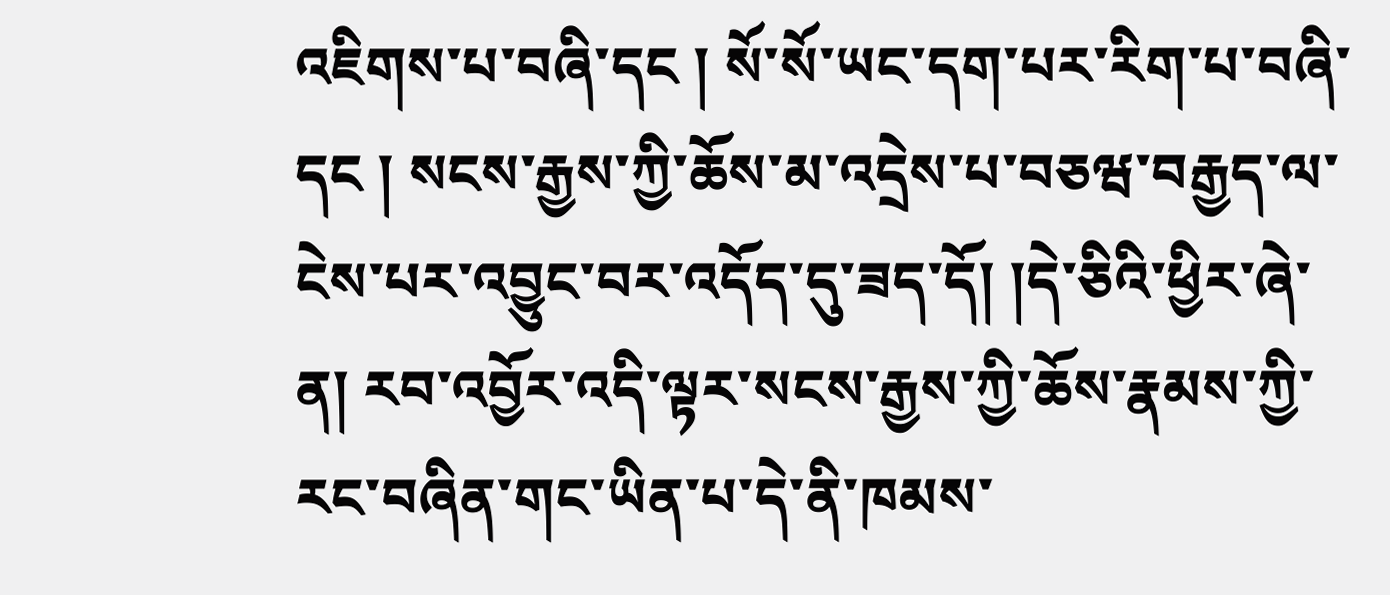འཇིགས་པ་བཞི་དང ། སོ་སོ་ཡང་དག་པར་རིག་པ་བཞི་དང ། སངས་རྒྱས་ཀྱི་ཆོས་མ་འདྲེས་པ་བཅཝ་བརྒྱད་ལ་ངེས་པར་འབྱུང་བར་འདོད་དུ་ཟད་དོ། །དེ་ཅིའི་ཕྱིར་ཞེ་ན། རབ་འབྱོར་འདི་ལྟར་སངས་རྒྱས་ཀྱི་ཆོས་རྣམས་ཀྱི་རང་བཞིན་གང་ཡིན་པ་དེ་ནི་ཁམས་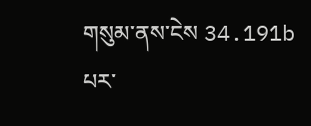གསུམ་ནས་ངེས 34.191b པར་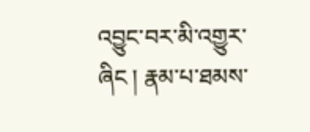འབྱུང་བར་མི་འགྱུར་ཞིང ། རྣམ་པ་ཐམས་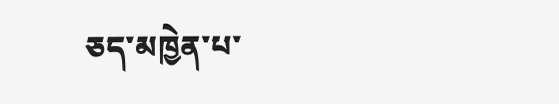ཅད་མཁྱེན་པ་